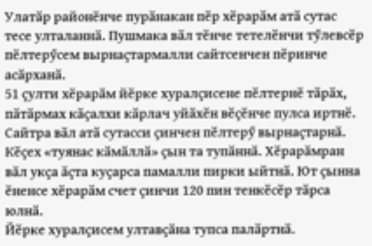Улатӑр районӗнче пурӑнакан пӗр хӗрарӑм атӑ сутас тесе улталаннӑ. Пушмака вӑл тӗнче тетелӗнчи тӳлевсӗр пӗлтерӳсем вырнаҫтармалли сайтсенчен пӗринче асӑрханӑ.
51 ҫулти хӗрарӑм йӗрке хуралҫисене пӗлтернӗ тӑрӑх, пӑтӑрмах кӑҫалхи кӑрлач уйӑхӗн вӗҫӗнче пулса иртнӗ. Сайтра вӑл атӑ сутасси ҫинчен пӗлтерӳ вырнаҫтарнӑ. Кӗҫех «туянас кӑмӑллӑ» ҫын та тупӑннӑ. Хӗрарӑмран вӑл укҫа ӑҫта куҫарса памалли пирки ыйтнӑ. Ют ҫынна ӗненсе хӗрарӑм счет ҫинчи 120 пин тенкӗсӗр тӑрса юлнӑ.
Йӗрке хуралҫисем ултавҫӑна тупса палӑртнӑ.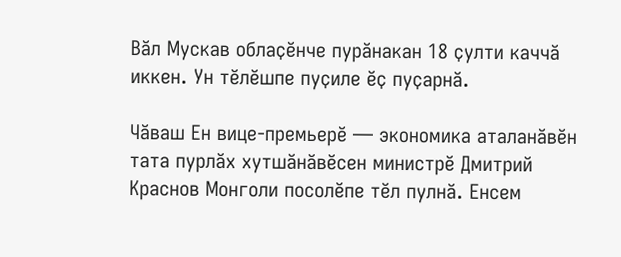Вӑл Мускав облаҫӗнче пурӑнакан 18 ҫулти каччӑ иккен. Ун тӗлӗшпе пуҫиле ӗҫ пуҫарнӑ.

Чӑваш Ен вице-премьерӗ — экономика аталанӑвӗн тата пурлӑх хутшӑнӑвӗсен министрӗ Дмитрий Краснов Монголи посолӗпе тӗл пулнӑ. Енсем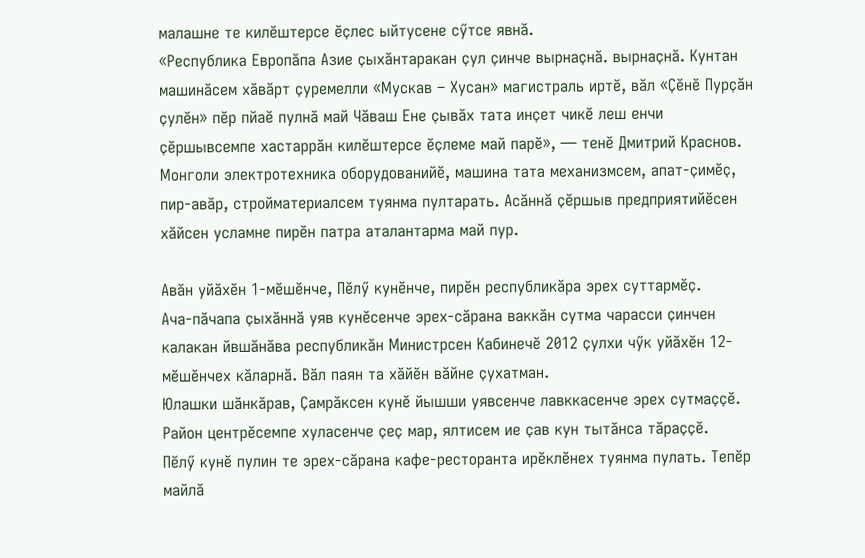малашне те килӗштерсе ӗҫлес ыйтусене сӳтсе явнӑ.
«Республика Европӑпа Азие ҫыхӑнтаракан ҫул ҫинче вырнаҫнӑ. вырнаҫнӑ. Кунтан машинӑсем хӑвӑрт ҫуремелли «Мускав – Хусан» магистраль иртӗ, вӑл «Ҫӗнӗ Пурҫӑн ҫулӗн» пӗр пйаӗ пулнӑ май Чӑваш Ене ҫывӑх тата инҫет чикӗ леш енчи ҫӗршывсемпе хастаррӑн килӗштерсе ӗҫлеме май парӗ», — тенӗ Дмитрий Краснов.
Монголи электротехника оборудованийӗ, машина тата механизмсем, апат-ҫимӗҫ, пир-авӑр, стройматериалсем туянма пултарать. Асӑннӑ ҫӗршыв предприятийӗсен хӑйсен усламне пирӗн патра аталантарма май пур.

Авӑн уйӑхӗн 1-мӗшӗнче, Пӗлӳ кунӗнче, пирӗн республикӑра эрех суттармӗҫ.
Ача-пӑчапа ҫыхӑннӑ уяв кунӗсенче эрех-сӑрана ваккӑн сутма чарасси ҫинчен калакан йвшӑнӑва республикӑн Министрсен Кабинечӗ 2012 ҫулхи чӳк уйӑхӗн 12-мӗшӗнчех кӑларнӑ. Вӑл паян та хӑйӗн вӑйне ҫухатман.
Юлашки шӑнкӑрав, Ҫамрӑксен кунӗ йышши уявсенче лавккасенче эрех сутмаҫҫӗ. Район центрӗсемпе хуласенче ҫеҫ мар, ялтисем ие ҫав кун тытӑнса тӑраҫҫӗ.
Пӗлӳ кунӗ пулин те эрех-сӑрана кафе-ресторанта ирӗклӗнех туянма пулать. Тепӗр майлӑ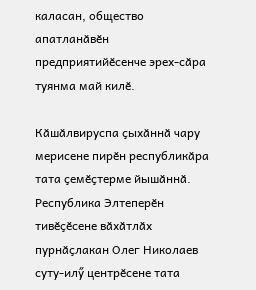каласан, общество апатланӑвӗн предприятийӗсенче эрех-сӑра туянма май килӗ.

Кӑшӑлвируспа ҫыхӑннӑ чару мерисене пирӗн республикӑра тата ҫемӗҫтерме йышӑннӑ. Республика Элтеперӗн тивӗҫӗсене вӑхӑтлӑх пурнӑҫлакан Олег Николаев суту-илӳ центрӗсене тата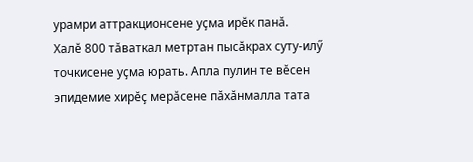урамри аттракционсене уҫма ирӗк панӑ.
Халӗ 800 тӑваткал метртан пысӑкрах суту-илӳ точкисене уҫма юрать. Апла пулин те вӗсен эпидемие хирӗҫ мерӑсене пӑхӑнмалла тата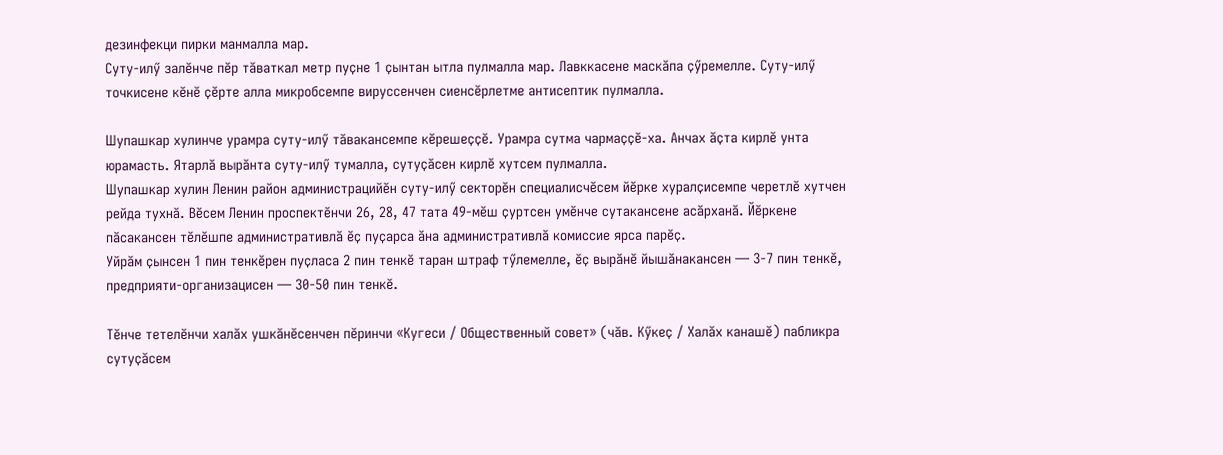дезинфекци пирки манмалла мар.
Суту-илӳ залӗнче пӗр тӑваткал метр пуҫне 1 ҫынтан ытла пулмалла мар. Лавккасене маскӑпа ҫӳремелле. Суту-илӳ точкисене кӗнӗ ҫӗрте алла микробсемпе вируссенчен сиенсӗрлетме антисептик пулмалла.

Шупашкар хулинче урамра суту-илӳ тӑвакансемпе кӗрешеҫҫӗ. Урамра сутма чармаҫҫӗ-ха. Анчах ӑҫта кирлӗ унта юрамасть. Ятарлӑ вырӑнта суту-илӳ тумалла, сутуҫӑсен кирлӗ хутсем пулмалла.
Шупашкар хулин Ленин район администрацийӗн суту-илӳ секторӗн специалисчӗсем йӗрке хуралҫисемпе черетлӗ хутчен рейда тухнӑ. Вӗсем Ленин проспектӗнчи 26, 28, 47 тата 49-мӗш ҫуртсен умӗнче сутакансене асӑрханӑ. Йӗркене пӑсакансен тӗлӗшпе административлӑ ӗҫ пуҫарса ӑна административлӑ комиссие ярса парӗҫ.
Уйрӑм ҫынсен 1 пин тенкӗрен пуҫласа 2 пин тенкӗ таран штраф тӳлемелле, ӗҫ вырӑнӗ йышӑнакансен — 3-7 пин тенкӗ, предприяти-организацисен — 30-50 пин тенкӗ.

Тӗнче тетелӗнчи халӑх ушкӑнӗсенчен пӗринчи «Кугеси / Общественный совет» (чӑв. Кӳкеҫ / Халӑх канашӗ) пабликра сутуҫӑсем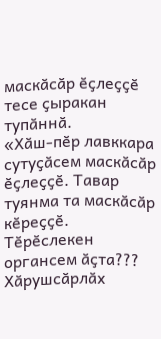маскӑсӑр ӗҫлеҫҫӗ тесе ҫыракан тупӑннӑ.
«Хӑш-пӗр лавккара сутуҫӑсем маскӑсӑр ӗҫлеҫҫӗ. Тавар туянма та маскӑсӑр кӗреҫҫӗ. Тӗрӗслекен органсем ӑҫта??? Хӑрушсӑрлӑх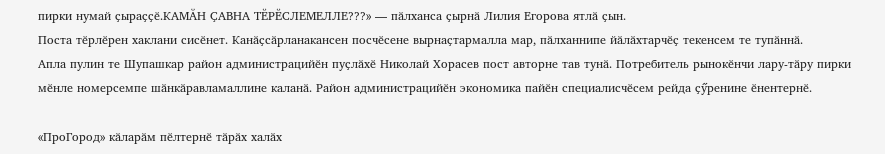пирки нумай ҫыраҫҫӗ.КАМӐН ҪАВНА ТӖРӖСЛЕМЕЛЛЕ???» — пӑлханса ҫырнӑ Лилия Егорова ятлӑ ҫын.
Поста тӗрлӗрен хаклани сисӗнет. Канӑҫсӑрланакансен посчӗсене вырнаҫтармалла мар, пӑлханнипе йӑлӑхтарчӗҫ текенсем те тупӑннӑ.
Апла пулин те Шупашкар район администрацийӗн пуҫлӑхӗ Николай Хорасев пост авторне тав тунӑ. Потребитель рынокӗнчи лару-тӑру пирки мӗнле номерсемпе шӑнкӑравламаллине каланӑ. Район администрацийӗн экономика пайӗн специалисчӗсем рейда ҫӳренине ӗнентернӗ.

«ПроГород» кӑларӑм пӗлтернӗ тӑрӑх халӑх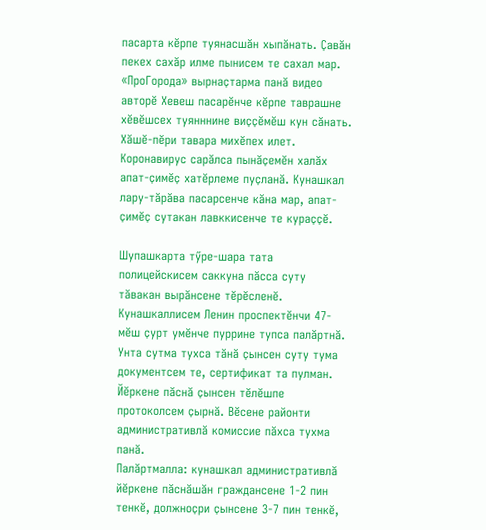пасарта кӗрпе туянасшӑн хыпӑнать. Ҫавӑн пекех сахӑр илме пынисем те сахал мар.
«ПроГорода» вырнаҫтарма панӑ видео авторӗ Хевеш пасарӗнче кӗрпе таврашне хӗвӗшсех туянннине виҫҫӗмӗш кун сӑнать. Хӑшӗ-пӗри тавара михӗпех илет.
Коронавирус сарӑлса пынӑҫемӗн халӑх апат-ҫимӗҫ хатӗрлеме пуҫланӑ. Кунашкал лару-тӑрӑва пасарсенче кӑна мар, апат-ҫимӗҫ сутакан лавккисенче те кураҫҫӗ.

Шупашкарта тӳре-шара тата полицейскисем саккуна пӑсса суту тӑвакан вырӑнсене тӗрӗсленӗ. Кунашкаллисем Ленин проспектӗнчи 47-мӗш ҫурт умӗнче пуррине тупса палӑртнӑ. Унта сутма тухса тӑнӑ ҫынсен суту тума документсем те, сертификат та пулман.
Йӗркене пӑснӑ ҫынсен тӗлӗшпе протоколсем ҫырнӑ. Вӗсене районти административлӑ комиссие пӑхса тухма панӑ.
Палӑртмалла: кунашкал административлӑ йӗркене пӑснӑшӑн граждансене 1-2 пин тенкӗ, должноҫри ҫынсене 3-7 пин тенкӗ,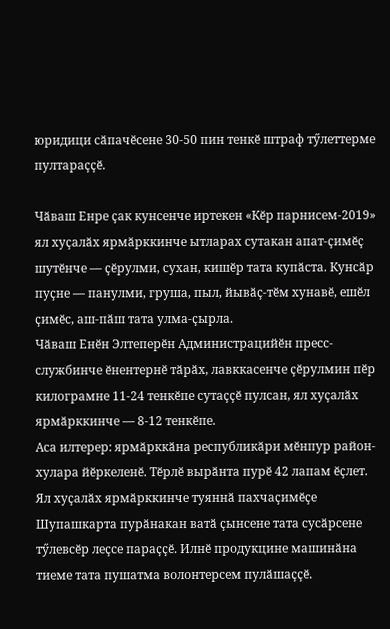юридици сӑпачӗсене 30-50 пин тенкӗ штраф тӳлеттерме пултараҫҫӗ.

Чӑваш Енре ҫак кунсенче иртекен «Кӗр парнисем-2019» ял хуҫалӑх ярмӑрккинче ытларах сутакан апат-ҫимӗҫ шутӗнче — ҫӗрулми, сухан, кишӗр тата купӑста. Кунсӑр пуҫне — панулми, груша, пыл, йывӑҫ-тӗм хунавӗ, ешӗл ҫимӗс, аш-пӑш тата улма-ҫырла.
Чӑваш Енӗн Элтеперӗн Администрацийӗн пресс-службинче ӗнентернӗ тӑрӑх, лавккасенче ҫӗрулмин пӗр килограмне 11-24 тенкӗпе сутаҫҫӗ пулсан, ял хуҫалӑх ярмӑрккинче — 8-12 тенкӗпе.
Аса илтерер: ярмӑрккӑна республикӑри мӗнпур район-хулара йӗркеленӗ. Тӗрлӗ вырӑнта пурӗ 42 лапам ӗҫлет.
Ял хуҫалӑх ярмӑрккинче туяннӑ пахчаҫимӗҫе Шупашкарта пурӑнакан ватӑ ҫынсене тата сусӑрсене тӳлевсӗр леҫсе параҫҫӗ. Илнӗ продукцине машинӑна тиеме тата пушатма волонтерсем пулӑшаҫҫӗ.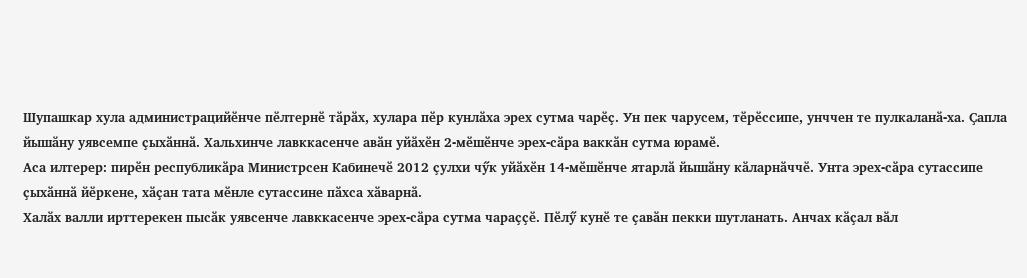Шупашкар хула администрацийӗнче пӗлтернӗ тӑрӑх, хулара пӗр кунлӑха эрех сутма чарӗҫ. Ун пек чарусем, тӗрӗссипе, унччен те пулкаланӑ-ха. Ҫапла йышӑну уявсемпе ҫыхӑннӑ. Хальхинче лавккасенче авӑн уйӑхӗн 2-мӗшӗнче эрех-сӑра ваккӑн сутма юрамӗ.
Аса илтерер: пирӗн республикӑра Министрсен Кабинечӗ 2012 ҫулхи чӳк уйӑхӗн 14-мӗшӗнче ятарлӑ йышӑну кӑларнӑччӗ. Унта эрех-сӑра сутассипе ҫыхӑннӑ йӗркене, хӑҫан тата мӗнле сутассине пӑхса хӑварнӑ.
Халӑх валли ирттерекен пысӑк уявсенче лавккасенче эрех-сӑра сутма чараҫҫӗ. Пӗлӳ кунӗ те ҫавӑн пекки шутланать. Анчах кӑҫал вӑл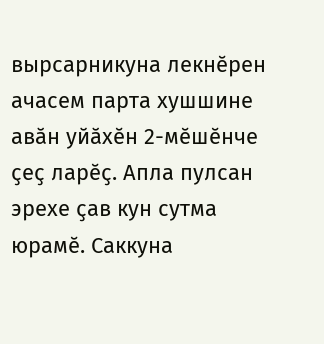вырсарникуна лекнӗрен ачасем парта хушшине авӑн уйӑхӗн 2-мӗшӗнче ҫеҫ ларӗҫ. Апла пулсан эрехе ҫав кун сутма юрамӗ. Саккуна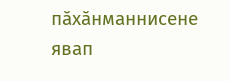пӑхӑнманнисене явап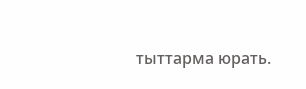тыттарма юрать.